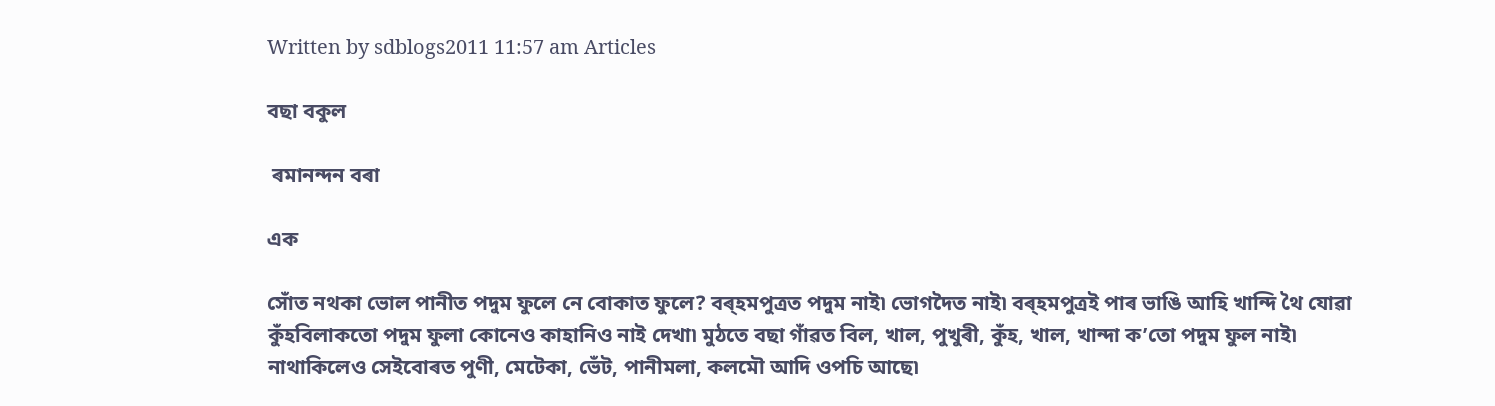Written by sdblogs2011 11:57 am Articles

বছা বকুল

 ৰমানন্দন বৰা

এক

সোঁত নথকা ভোল পানীত পদুম ফুলে নে বোকাত ফুলে? বৰ্‌হমপুত্ৰত পদুম নাই৷ ভোগদৈত নাই৷ বৰ্‌হমপুত্ৰই পাৰ ভাঙি আহি খান্দি থৈ যোৱা কুঁহবিলাকতো পদুম ফুলা কোনেও কাহানিও নাই দেখা৷ মুঠতে বছা গাঁৱত বিল, খাল, পুখুৰী, কুঁহ, খাল, খান্দা ক’তো পদুম ফুল নাই৷ নাথাকিলেও সেইবোৰত পুণী, মেটেকা, ভেঁট, পানীমলা, কলমৌ আদি ওপচি আছে৷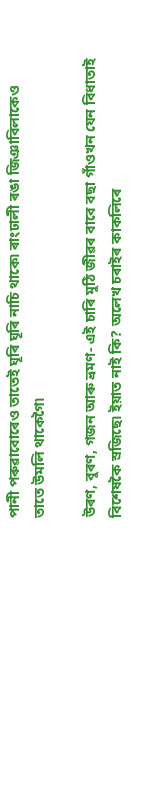পানী পৰুৱাবোৰেও তাতেই ঘূৰি ঘূৰি নাচি থাকে৷ ৰাংঢালী ৰঙা জিঞাবিলাকেও তাতে উমলি থাকেগৈ৷

উৰণ, বুৰণ, গজন আৰু ভ্ৰমণ- এই চাৰি মুঠি জীৱৰ বাবে বছা গাঁওখন যেন বিধাতাই বিশেষকৈ স্ৰজিছে৷ ইয়াত নাই কি? অলেখ চৰাইৰ কাকলিৰে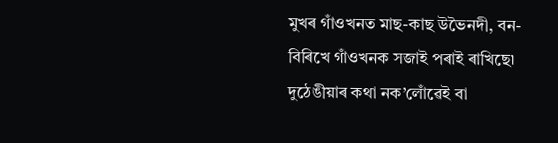মুখৰ গাঁওখনত মাছ-কাছ উভৈনদী, বন-বিৰিখে গাঁওখনক সজাই পৰাই ৰাখিছে৷ দুঠেঙীয়াৰ কথা নক’লোঁৱেই বা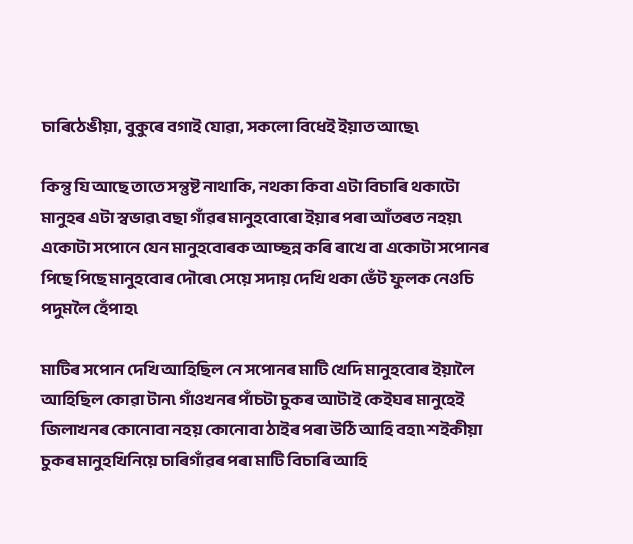চাৰিঠেঙীয়া, বুকুৰে বগাই যোৱা, সকলো বিধেই ইয়াত আছে৷

কিন্তু যি আছে তাতে সন্তুষ্ট নাথাকি, নথকা কিবা এটা বিচাৰি থকাটো মানুহৰ এটা স্বভাৱ৷ বছা গাঁৱৰ মানুহবোৰো ইয়াৰ পৰা আঁতৰত নহয়৷ একোটা সপোনে যেন মানুহবোৰক আচ্ছন্ন কৰি ৰাখে বা একোটা সপোনৰ পিছে পিছে মানুহবোৰ দৌৰে৷ সেয়ে সদায় দেখি থকা ভেঁট ফুলক নেওচি পদুমলৈ হেঁপাহ৷

মাটিৰ সপোন দেখি আহিছিল নে সপোনৰ মাটি খেদি মানুহবোৰ ইয়ালৈ আহিছিল কোৱা টান৷ গাঁওখনৰ পাঁচটা চুকৰ আটাই কেইঘৰ মানুহেই জিলাখনৰ কোনোবা নহয় কোনোবা ঠাইৰ পৰা উঠি আহি বহা৷ শইকীয়া চুকৰ মানুহখিনিয়ে চাৰিগাঁৱৰ পৰা মাটি বিচাৰি আহি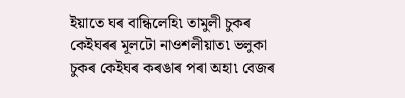ইয়াতে ঘৰ বান্ধিলেহি৷ তামুলী চুকৰ কেইঘৰৰ মূলটো নাওশলীয়াত৷ ভলুকা চুকৰ কেইঘৰ কৰঙাৰ পৰা অহা৷ বেজৰ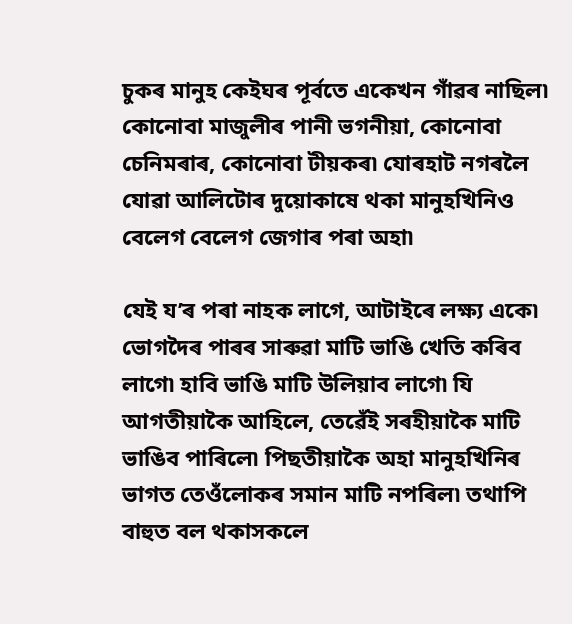চুকৰ মানুহ কেইঘৰ পূৰ্বতে একেখন গাঁৱৰ নাছিল৷ কোনোবা মাজুলীৰ পানী ভগনীয়া, কোনোবা চেনিমৰাৰ, কোনোবা টীয়কৰ৷ যোৰহাট নগৰলৈ যোৱা আলিটোৰ দুয়োকাষে থকা মানুহখিনিও বেলেগ বেলেগ জেগাৰ পৰা অহা৷

যেই য’ৰ পৰা নাহক লাগে, আটাইৰে লক্ষ্য একে৷ ভোগদৈৰ পাৰৰ সাৰুৱা মাটি ভাঙি খেতি কৰিব লাগে৷ হাবি ভাঙি মাটি উলিয়াব লাগে৷ যি আগতীয়াকৈ আহিলে, তেৱেঁই সৰহীয়াকৈ মাটি ভাঙিব পাৰিলে৷ পিছতীয়াকৈ অহা মানুহখিনিৰ ভাগত তেওঁলোকৰ সমান মাটি নপৰিল৷ তথাপি বাহুত বল থকাসকলে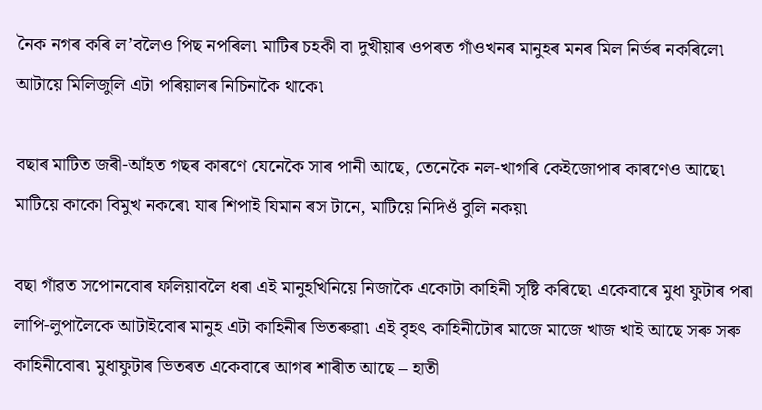নৈক নগৰ কৰি ল’বলৈও পিছ নপৰিল৷ মাটিৰ চহকী বা দুখীয়াৰ ওপৰত গাঁওখনৰ মানুহৰ মনৰ মিল নিৰ্ভৰ নকৰিলে৷ আটায়ে মিলিজুলি এটা পৰিয়ালৰ নিচিনাকৈ থাকে৷

বছাৰ মাটিত জৰী-আঁহত গছৰ কাৰণে যেনেকৈ সাৰ পানী আছে, তেনেকৈ নল-খাগৰি কেইজোপাৰ কাৰণেও আছে৷ মাটিয়ে কাকো বিমুখ নকৰে৷ যাৰ শিপাই যিমান ৰস টানে, মাটিয়ে নিদিওঁ বুলি নকয়৷

বছা গাঁৱত সপোনবোৰ ফলিয়াবলৈ ধৰা এই মানুহখিনিয়ে নিজাকৈ একোটা কাহিনী সৃষ্টি কৰিছে৷ একেবাৰে মুধা ফুটাৰ পৰা লাপি-লুপালৈকে আটাইবোৰ মানুহ এটা কাহিনীৰ ভিতৰুৱা৷ এই বৃহৎ কাহিনীটোৰ মাজে মাজে খাজ খাই আছে সৰু সৰু কাহিনীবোৰ৷ মুধাফুটাৰ ভিতৰত একেবাৰে আগৰ শাৰীত আছে – হাতী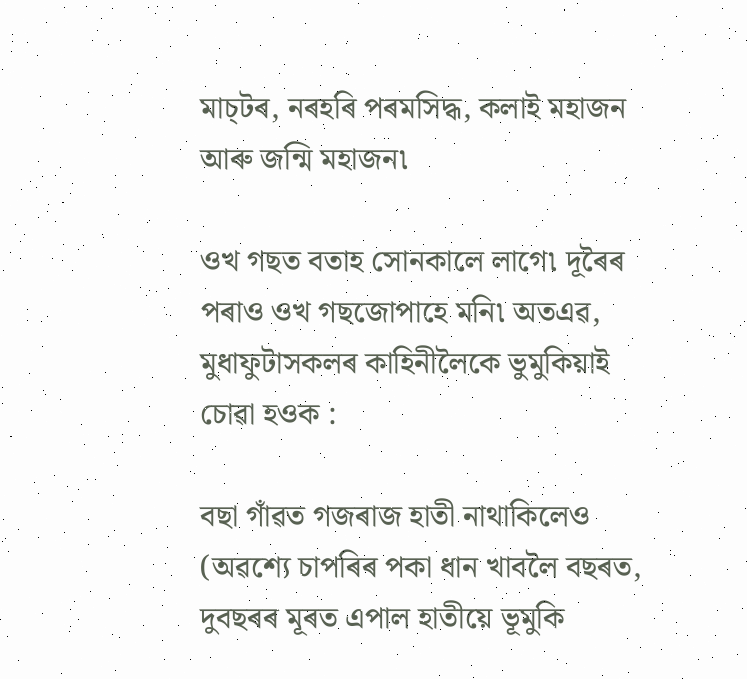মাচ্‌টৰ, নৰহৰি পৰমসিদ্ধ, কলাই মহাজন আৰু জন্মি মহাজন৷

ওখ গছত বতাহ সোনকালে লাগে৷ দূৰৈৰ পৰাও ওখ গছজোপাহে মনি৷ অতএৱ, মুধাফুটাসকলৰ কাহিনীলৈকে ভুমুকিয়াই চোৱা হওক :

বছা গাঁৱত গজৰাজ হাতী নাথাকিলেও (অৱশ্যে চাপৰিৰ পকা ধান খাবলৈ বছৰত, দুবছৰৰ মূৰত এপাল হাতীয়ে ভূমুকি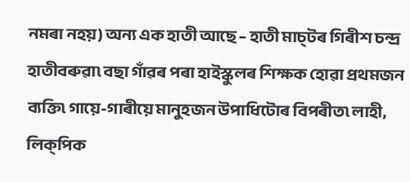নমৰা নহয়) অন্য এক হাতী আছে – হাতী মাচ্‌টৰ গিৰীশ চন্দ্ৰ হাতীবৰুৱা৷ বছা গাঁৱৰ পৰা হাইস্কুলৰ শিক্ষক হোৱা প্ৰথমজন ব্যক্তি৷ গায়ে-গাৰীয়ে মানুহজন উপাধিটোৰ বিপৰীত৷ লাহী, লিক্‌পিক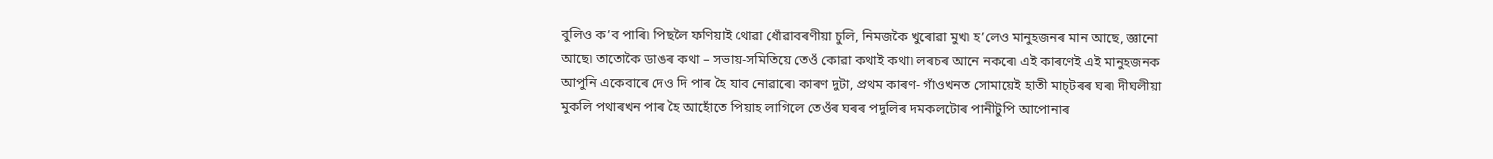বুলিও ক’ব পাৰি৷ পিছলৈ ফণিয়াই থোৱা ধোঁৱাবৰণীয়া চুলি, নিমজকৈ খুৰোৱা মুখ৷ হ’লেও মানুহজনৰ মান আছে, জ্ঞানো আছে৷ তাতোকৈ ডাঙৰ কথা – সভায়-সমিতিয়ে তেওঁ কোৱা কথাই কথা৷ লৰচৰ আনে নকৰে৷ এই কাৰণেই এই মানুহজনক আপুনি একেবাৰে দেও দি পাৰ হৈ যাব নোৱাৰে৷ কাৰণ দুটা, প্ৰথম কাৰণ- গাঁওখনত সোমায়েই হাতী মাচ্‌টৰৰ ঘৰ৷ দীঘলীয়া মুকলি পথাৰখন পাৰ হৈ আহোঁতে পিয়াহ লাগিলে তেওঁৰ ঘৰৰ পদুলিৰ দমকলটোৰ পানীটুপি আপোনাৰ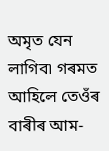অমৃত যেন লাগিব৷ গৰমত আহিলে তেওঁৰ বাৰীৰ আম-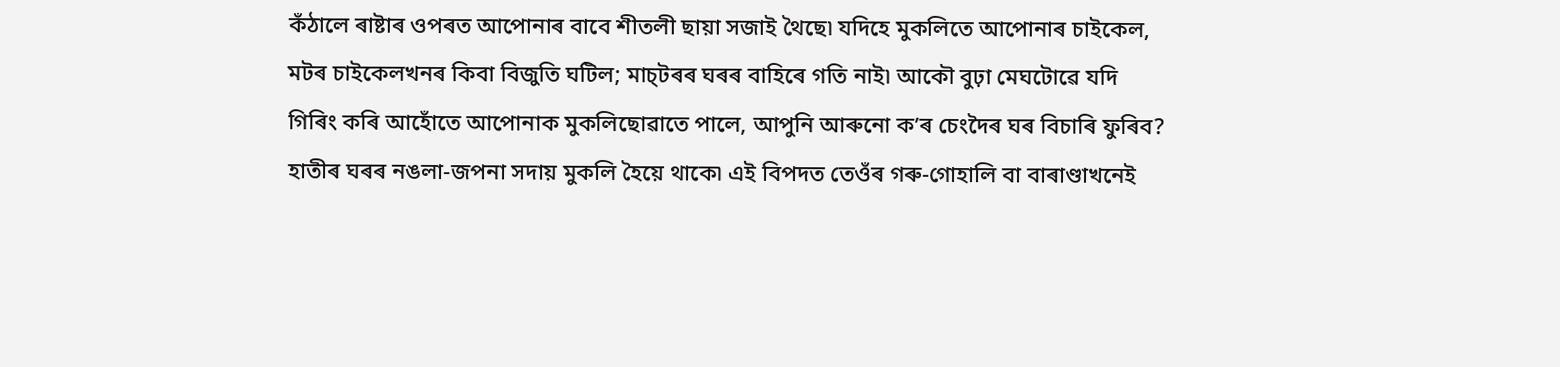কঁঠালে ৰাষ্টাৰ ওপৰত আপোনাৰ বাবে শীতলী ছায়া সজাই থৈছে৷ যদিহে মুকলিতে আপোনাৰ চাইকেল, মটৰ চাইকেলখনৰ কিবা বিজুতি ঘটিল; মাচ্‌টৰৰ ঘৰৰ বাহিৰে গতি নাই৷ আকৌ বুঢ়া মেঘটোৱে যদি গিৰিং কৰি আহোঁতে আপোনাক মুকলিছোৱাতে পালে, আপুনি আৰুনো ক’ৰ চেংদৈৰ ঘৰ বিচাৰি ফুৰিব? হাতীৰ ঘৰৰ নঙলা-জপনা সদায় মুকলি হৈয়ে থাকে৷ এই বিপদত তেওঁৰ গৰু-গোহালি বা বাৰাণ্ডাখনেই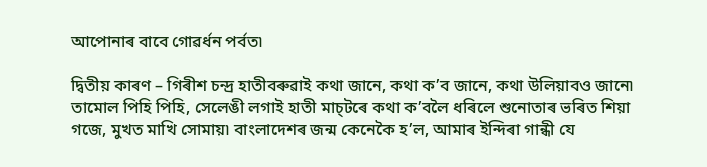আপোনাৰ বাবে গোৱৰ্ধন পৰ্বত৷

দ্বিতীয় কাৰণ – গিৰীশ চন্দ্ৰ হাতীবৰুৱাই কথা জানে, কথা ক’ব জানে, কথা উলিয়াবও জানে৷ তামোল পিহি পিহি, সেলেঙী লগাই হাতী মাচ্‌টৰে কথা ক’বলৈ ধৰিলে শুনোতাৰ ভৰিত শিয়া গজে, মুখত মাখি সোমায়৷ বাংলাদেশৰ জন্ম কেনেকৈ হ’ল, আমাৰ ইন্দিৰা গান্ধী যে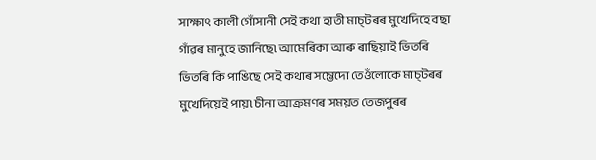সাক্ষাৎ কালী গোঁসানী সেই কথা হাতী মাচ্‌টৰৰ মুখেদিহে বছা গাঁৱৰ মানুহে জানিছে৷ আমেৰিকা আৰু ৰাছিয়াই ভিতৰি ভিতৰি কি পাঙিছে সেই কথাৰ সম্ভেদো তেওঁলোকে মাচ্‌টৰৰ মুখেদিয়েই পায়৷ চীনা আক্ৰমণৰ সময়ত তেজপুৰৰ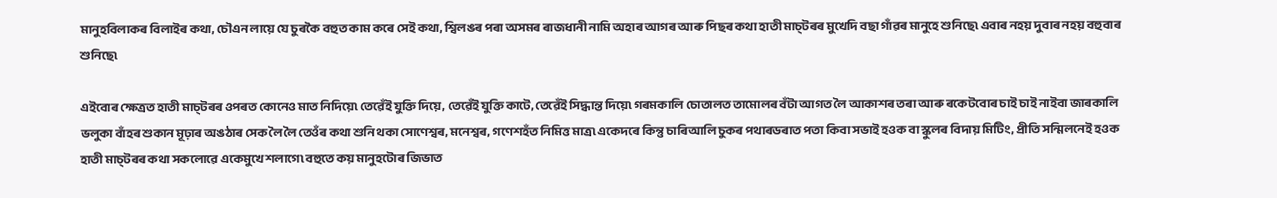মানুহবিলাকৰ বিলাইৰ কথা, চৌএন লায়ে যে চুৰকৈ বহুত কাম কৰে সেই কথা, শ্বিলঙৰ পৰা অসমৰ ৰাজধানী নামি অহাৰ আগৰ আৰু পিছৰ কথা হাতী মাচ্‌টৰৰ মুখেদি বছা গাঁৱৰ মানুহে শুনিছে৷ এবাৰ নহয় দুবাৰ নহয় বহুবাৰ শুনিছে৷

এইবোৰ ক্ষেত্ৰত হাতী মাচ্‌টৰৰ ওপৰত কোনেও মাত নিদিয়ে৷ তেৱেঁই যুক্তি দিয়ে, তেৱেঁই যুক্তি কাটে, তেৱেঁই সিদ্ধান্ত দিয়ে৷ গৰমকালি চোতালত তামোলৰ বঁটা আগত লৈ আকাশৰ তৰা আৰু ৰকেটবোৰ চাই চাই নাইবা জাৰকালি ভলুকা বাঁহৰ শুকান মূঢ়াৰ অঙঠাৰ সেক লৈ লৈ তেওঁৰ কথা শুনি থকা সোণেশ্বৰ, মনেশ্বৰ, গণেশহঁত নিমিত্ত মাত্ৰ৷ একেদৰে কিন্তু চাৰিআলি চুকৰ পথাৰডৰাত পতা কিবা সভাই হওক বা স্কুলৰ বিদায় মিটিং, প্ৰীতি সন্মিলনেই হওক হাতী মাচ্‌টৰৰ কথা সকলোৱে একেমুখে শলাগে৷ বহুতে কয় মানুহটোৰ জিভাত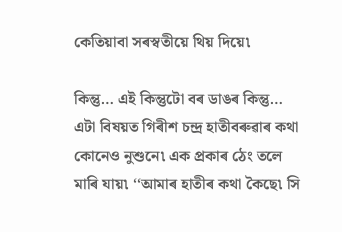কেতিয়াবা সৰস্বতীয়ে থিয় দিয়ে৷

কিন্তু… এই কিন্তুটো বৰ ডাঙৰ কিন্তু… এটা বিষয়ত গিৰীশ চন্দ্ৰ হাতীবৰুৱাৰ কথা কোনেও নুশুনে৷ এক প্ৰকাৰ ঠেং তলে মাৰি যায়৷ ‘‘আমাৰ হাতীৰ কথা কৈছে৷ সি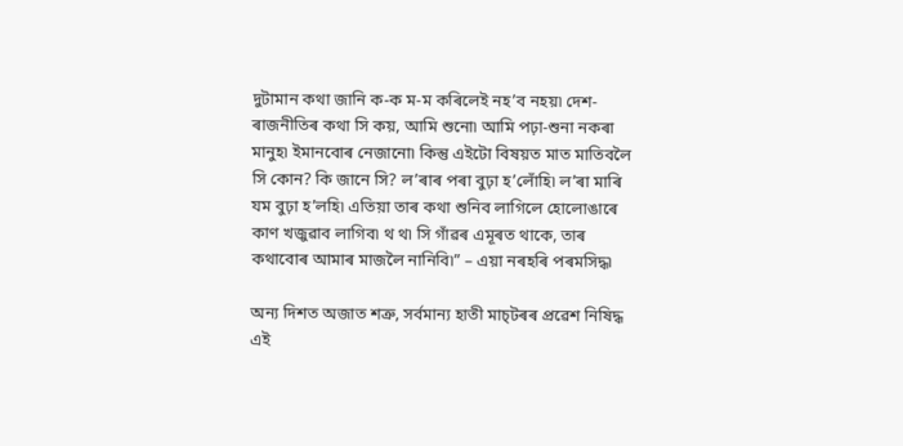দুটামান কথা জানি ক-ক ম-ম কৰিলেই নহ’ব নহয়৷ দেশ-ৰাজনীতিৰ কথা সি কয়, আমি শুনো৷ আমি পঢ়া-শুনা নকৰা মানুহ৷ ইমানবোৰ নেজানো৷ কিন্তু এইটো বিষয়ত মাত মাতিবলৈ সি কোন? কি জানে সি? ল’ৰাৰ পৰা বুঢ়া হ’লোঁহি৷ ল’ৰা মাৰি যম বুঢ়া হ’লহি৷ এতিয়া তাৰ কথা শুনিব লাগিলে হোলোঙাৰে কাণ খজুৱাব লাগিব৷ থ থ৷ সি গাঁৱৰ এমূৰত থাকে, তাৰ কথাবোৰ আমাৰ মাজলৈ নানিবি৷” – এয়া নৰহৰি পৰমসিদ্ধ৷

অন্য দিশত অজাত শত্ৰু, সৰ্বমান্য হাতী মাচ্‌টৰৰ প্ৰৱেশ নিষিদ্ধ এই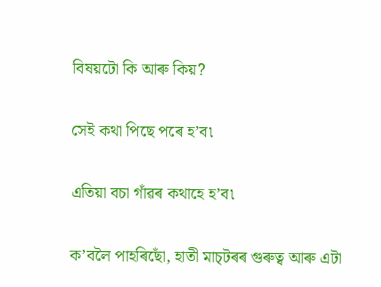বিষয়টো কি আৰু কিয়?

সেই কথা পিছে পৰে হ’ব৷

এতিয়া বচা গাঁৱৰ কথাহে হ’ব৷

ক’বলৈ পাহৰিছোঁ, হাতী মাচ্‌টৰৰ গুৰুত্ব আৰু এটা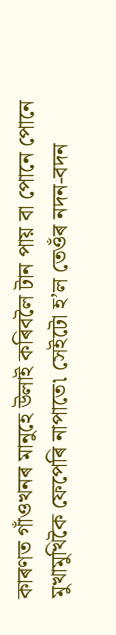কাৰণত গাঁওখনৰ মানুহে উলাই কৰিবলৈ টান পায় বা পোনে পোনে মুখামুখিকৈ ফেপেৰি নাপাতে৷ সেইটো হ’ল তেওঁৰ নদন-বদন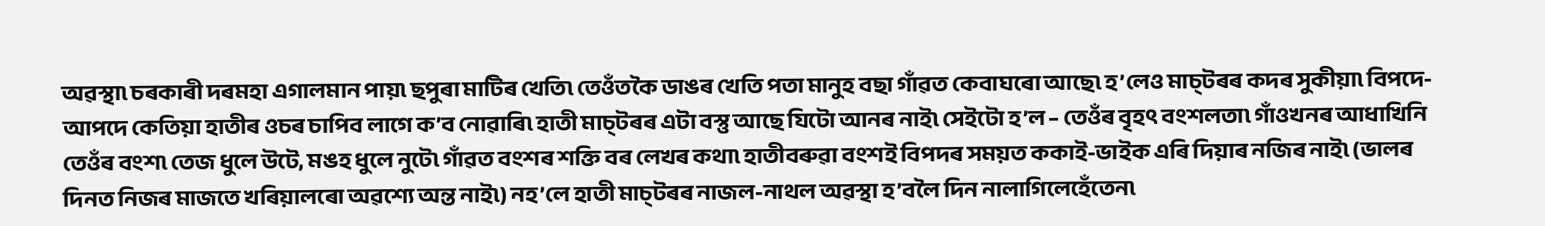অৱস্থা৷ চৰকাৰী দৰমহা এগালমান পায়৷ ছপুৰা মাটিৰ খেতি৷ তেওঁতকৈ ডাঙৰ খেতি পতা মানুহ বছা গাঁৱত কেবাঘৰো আছে৷ হ’লেও মাচ্‌টৰৰ কদৰ সুকীয়া৷ বিপদে-আপদে কেতিয়া হাতীৰ ওচৰ চাপিব লাগে ক’ব নোৱাৰি৷ হাতী মাচ্‌টৰৰ এটা বস্তু আছে যিটো আনৰ নাই৷ সেইটো হ’ল – তেওঁৰ বৃহৎ বংশলতা৷ গাঁওখনৰ আধাখিনি তেওঁৰ বংশ৷ তেজ ধুলে উটে, মঙহ ধুলে নুটে৷ গাঁৱত বংশৰ শক্তি বৰ লেখৰ কথা৷ হাতীবৰুৱা বংশই বিপদৰ সময়ত ককাই-ভাইক এৰি দিয়াৰ নজিৰ নাই৷ (ভালৰ দিনত নিজৰ মাজতে খৰিয়ালৰো অৱশ্যে অন্ত নাই৷) নহ’লে হাতী মাচ্‌টৰৰ নাজল-নাথল অৱস্থা হ’বলৈ দিন নালাগিলেহেঁতেন৷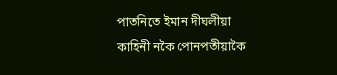পাতনিতে ইমান দীঘলীয়া কাহিনী নকৈ পোনপতীয়াকৈ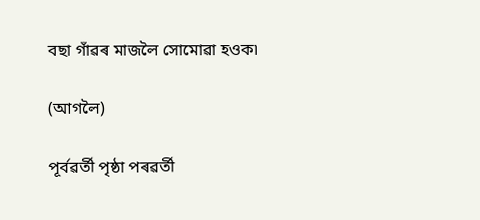বছা গাঁৱৰ মাজলৈ সোমোৱা হওক৷

(আগলৈ)

পূৰ্বৱৰ্তী পৃষ্ঠা পৰৱৰ্তী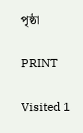পৃষ্ঠা

PRINT

Visited 1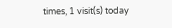times, 1 visit(s) today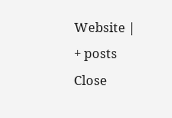Website |  + posts
Close